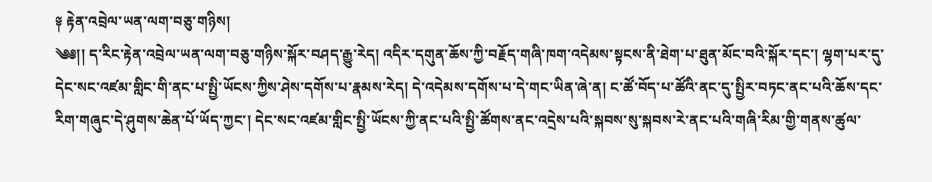༈ རྟེན་འབྲེལ་ཡན་ལག་བཅུ་གཉིས།
༄༅།། ད་རིང་རྟེན་འབྲེལ་ཡན་ལག་བཅུ་གཉིས་སྐོར་བཤད་རྒྱུ་རེད། འདིར་དགུན་ཆོས་ཀྱི་བརྗོད་གཞི་ཁག་འདེམས་སྟངས་ནི་ཐེག་པ་ཐུན་མོང་བའི་སྐོར་དང་། ལྷག་པར་དུ་དེང་སང་འཛམ་གླིང་གི་ནང་པ་སྤྱི་ཡོངས་ཀྱིས་ཤེས་དགོས་པ་རྣམས་རེད། དེ་འདེམས་དགོས་པ་དེ་གང་ཡིན་ཞེ་ན། ང་ཚོ་བོད་པ་ཚོའི་ནང་དུ་སྤྱིར་བཏང་ནང་པའི་ཆོས་དང་རིག་གཞུང་དེ་ཤུགས་ཆེན་པོ་ཡོད་ཀྱང་། དེང་སང་འཛམ་གླིང་སྤྱི་ཡོངས་ཀྱི་ནང་པའི་སྤྱི་ཚོགས་ནང་འདྲེས་པའི་སྐབས་སུ་སྐབས་རེ་ནང་པའི་གཞི་རིམ་གྱི་གནས་ཚུལ་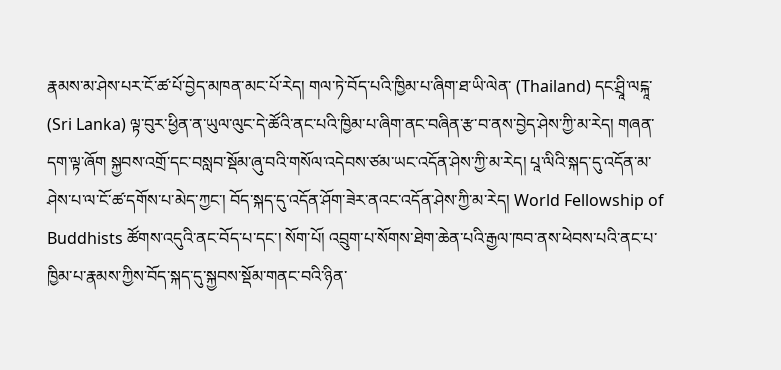རྣམས་མ་ཤེས་པར་ངོ་ཚ་པོ་བྱེད་མཁན་མང་པོ་རེད། གལ་ཏེ་བོད་པའི་ཁྱིམ་པ་ཞིག་ཐ་ཡི་ལེན་ (Thailand) དང་ཤྲཱི་ལངྐཱ་ (Sri Lanka) ལྟ་བུར་ཕྱིན་ན་ཡུལ་ལུང་དེ་ཚོའི་ནང་པའི་ཁྱིམ་པ་ཞིག་ནང་བཞིན་རྩ་བ་ནས་བྱེད་ཤེས་ཀྱི་མ་རེད། གཞན་དག་ལྟ་ཞོག སྐྱབས་འགྲོ་དང་བསླབ་སྡོམ་ཞུ་བའི་གསོལ་འདེབས་ཙམ་ཡང་འདོན་ཤེས་ཀྱི་མ་རེད། པཱ་ལིའི་སྐད་དུ་འདོན་མ་ཤེས་པ་ལ་ངོ་ཚ་དགོས་པ་མེད་ཀྱང་། བོད་སྐད་དུ་འདོན་ཤོག་ཟེར་ནའང་འདོན་ཤེས་ཀྱི་མ་རེད། World Fellowship of Buddhists ཚོགས་འདུའི་ནང་བོད་པ་དང་། སོག་པོ། འབྲུག་པ་སོགས་ཐེག་ཆེན་པའི་རྒྱལ་ཁབ་ནས་ཕེབས་པའི་ནང་པ་ཁྱིམ་པ་རྣམས་ཀྱིས་བོད་སྐད་དུ་སྐྱབས་སྡོམ་གནང་བའི་ཉིན་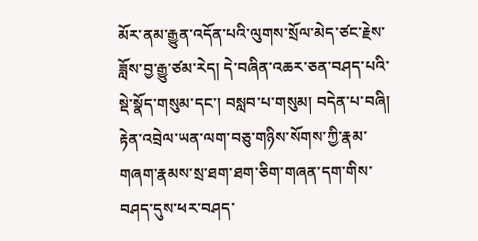མོར་ནམ་རྒྱུན་འདོན་པའི་ལུགས་སྲོལ་མེད་ཙང་རྗེས་ཟློས་བྱ་རྒྱུ་ཙམ་རེད། དེ་བཞིན་འཆར་ཅན་བཤད་པའི་སྡེ་སྣོད་གསུམ་དང་། བསླབ་པ་གསུམ། བདེན་པ་བཞི། རྟེན་འབྲེལ་ཡན་ལག་བཅུ་གཉིས་སོགས་ཀྱི་རྣམ་གཞག་རྣམས་སྲ་ཐག་ཐག་ཅིག་གཞན་དག་གིས་བཤད་དུས་ཕར་བཤད་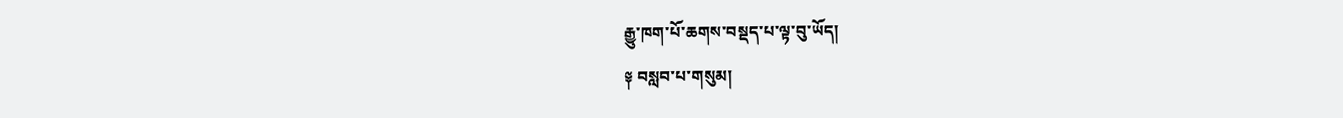རྒྱུ་ཁག་པོ་ཆགས་བསྡད་པ་ལྟ་བུ་ཡོད།
༈ བསླབ་པ་གསུམ།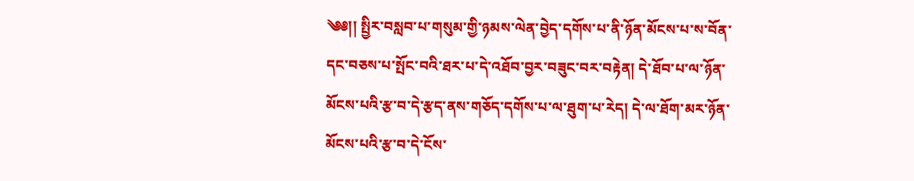༄༅།། སྤྱིར་བསླབ་པ་གསུམ་གྱི་ཉམས་ལེན་བྱེད་དགོས་པ་ནི་ཉོན་མོངས་པ་ས་བོན་དང་བཅས་པ་སྤོང་བའི་ཐར་པ་དེ་འཐོབ་བྱར་བཟུང་བར་བརྟེན། དེ་ཐོབ་པ་ལ་ཉོན་མོངས་པའི་རྩ་བ་དེ་རྩད་ནས་གཅོད་དགོས་པ་ལ་ཐུག་པ་རེད། དེ་ལ་ཐོག་མར་ཉོན་མོངས་པའི་རྩ་བ་དེ་ངོས་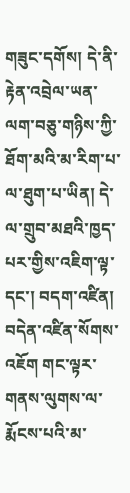གཟུང་དགོས། དེ་ནི་རྟེན་འབྲེལ་ཡན་ལག་བཅུ་གཉིས་ཀྱི་ཐོག་མའི་མ་རིག་པ་ལ་ཐུག་པ་ཡིན། དེ་ལ་གྲུབ་མཐའི་ཁྱད་པར་གྱིས་འཇིག་ལྟ་དང་། བདག་འཛིན། བདེན་འཛིན་སོགས་འཇོག གང་ལྟར་གནས་ལུགས་ལ་རྨོངས་པའི་མ་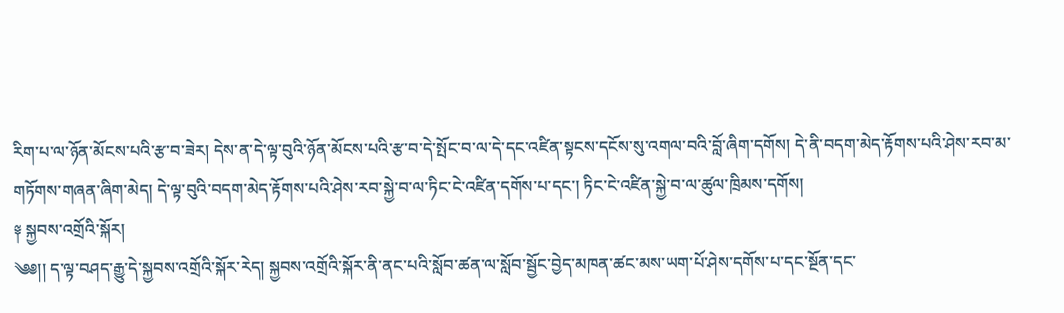རིག་པ་ལ་ཉོན་མོངས་པའི་རྩ་བ་ཟེར། དེས་ན་དེ་ལྟ་བུའི་ཉོན་མོངས་པའི་རྩ་བ་དེ་སྤོང་བ་ལ་དེ་དང་འཛིན་སྟངས་དངོས་སུ་འགལ་བའི་བློ་ཞིག་དགོས། དེ་ནི་བདག་མེད་རྟོགས་པའི་ཤེས་རབ་མ་གཏོགས་གཞན་ཞིག་མེད། དེ་ལྟ་བུའི་བདག་མེད་རྟོགས་པའི་ཤེས་རབ་སྐྱེ་བ་ལ་ཏིང་ངེ་འཛིན་དགོས་པ་དང་། ཏིང་ངེ་འཛིན་སྐྱེ་བ་ལ་ཚུལ་ཁྲིམས་དགོས།
༈ སྐྱབས་འགྲོའི་སྐོར།
༄༅།། ད་ལྟ་བཤད་རྒྱུ་དེ་སྐྱབས་འགྲོའི་སྐོར་རེད། སྐྱབས་འགྲོའི་སྐོར་ནི་ནང་པའི་སློབ་ཚན་ལ་སློབ་སྦྱོང་བྱེད་མཁན་ཚང་མས་ཡག་པོ་ཤེས་དགོས་པ་དང་སྔོན་དང་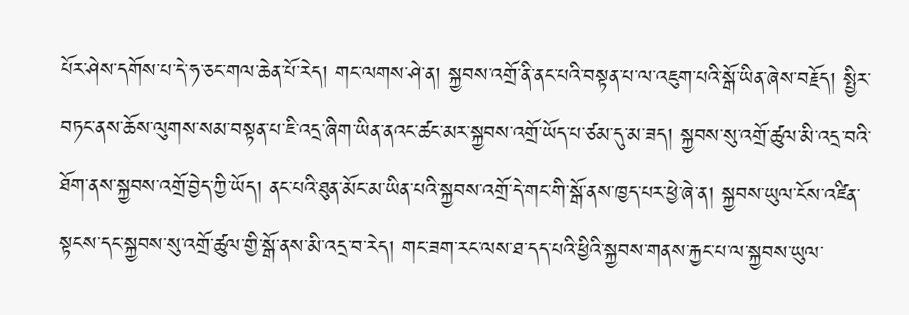པོར་ཤེས་དགོས་པ་དེ་ཧ་ཅང་གལ་ཆེན་པོ་རེད། གང་ལགས་ཤེ་ན། སྐྱབས་འགྲོ་ནི་ནང་པའི་བསྟན་པ་ལ་འཇུག་པའི་སྒོ་ཡིན་ཞེས་བརྗོད། སྤྱིར་བཏང་ནས་ཆོས་ལུགས་སམ་བསྟན་པ་ཇི་འདྲ་ཞིག་ཡིན་ནའང་ཚང་མར་སྐྱབས་འགྲོ་ཡོད་པ་ཙམ་དུ་མ་ཟད། སྐྱབས་སུ་འགྲོ་ཚུལ་མི་འདྲ་བའི་ཐོག་ནས་སྐྱབས་འགྲོ་བྱེད་ཀྱི་ཡོད། ནང་པའི་ཐུན་མོང་མ་ཡིན་པའི་སྐྱབས་འགྲོ་དེ་གང་གི་སྒོ་ནས་ཁྱད་པར་ཕྱེ་ཞེ་ན། སྐྱབས་ཡུལ་ངོས་འཛིན་སྟངས་དང་སྐྱབས་སུ་འགྲོ་ཚུལ་གྱི་སྒོ་ནས་མི་འདྲ་བ་རེད། གང་ཟག་རང་ལས་ཐ་དད་པའི་ཕྱིའི་སྐྱབས་གནས་རྐྱང་པ་ལ་སྐྱབས་ཡུལ་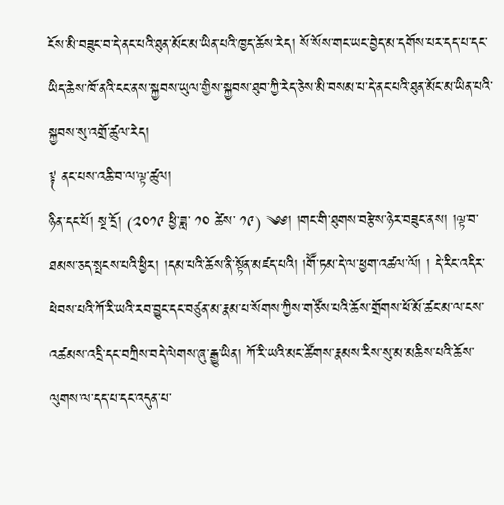ངོས་མི་བཟུང་བ་དེ་ནང་པའི་ཐུན་མོང་མ་ཡིན་པའི་ཁྱད་ཆོས་རེད། སོ་སོས་གང་ཡང་བྱེད་མ་དགོས་པར་དད་པ་དང་ཡིད་ཆེས་ཁོ་ནའི་ངང་ནས་སྐྱབས་ཡུལ་གྱིས་སྐྱབས་ཐུབ་ཀྱི་རེད་ཅེས་མི་བསམ་པ་དེ་ནང་པའི་ཐུན་མོང་མ་ཡིན་པའི་སྐྱབས་སུ་འགྲོ་ཚུལ་རེད།
༈ ནང་པས་འཆི་བ་ལ་ལྟ་ཚུལ།
ཉིན་དང་པོ། སྔ་དྲོ། (༢༠༡༩ ཕྱི་ཟླ་ ༡༠ ཚེས་ ༡༩) ༄༅། །གང་གི་ཐུགས་བརྩེས་ཉེར་བཟུང་ནས། །ལྟ་བ་ཐམས་ཅད་སྤངས་པའི་ཕྱིར། །དམ་པའི་ཆོས་ནི་སྟོན་མཛད་པའི། །གཽ་ཏམ་དེ་ལ་ཕྱག་འཚལ་ལོ། ། དེ་རིང་འདིར་ཕེབས་པའི་ཀོ་རི་ཡའི་རབ་བྱུང་དང་བཙུན་མ་རྣམ་པ་སོགས་ཀྱིས་གཙོས་པའི་ཆོས་གྲོགས་ཕོ་མོ་ཚང་མ་ལ་ངས་འཚམས་འདྲི་དང་བཀྲིས་བདེ་ལེགས་ཞུ་རྒྱུ་ཡིན། ཀོ་རི་ཡའི་མང་ཚོགས་རྣམས་རིས་སུ་མ་མཆིས་པའི་ཆོས་ལུགས་ལ་དད་པ་དང་འདུན་པ་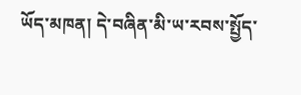ཡོད་མཁན། དེ་བཞིན་མི་ཡ་རབས་སྤྱོད་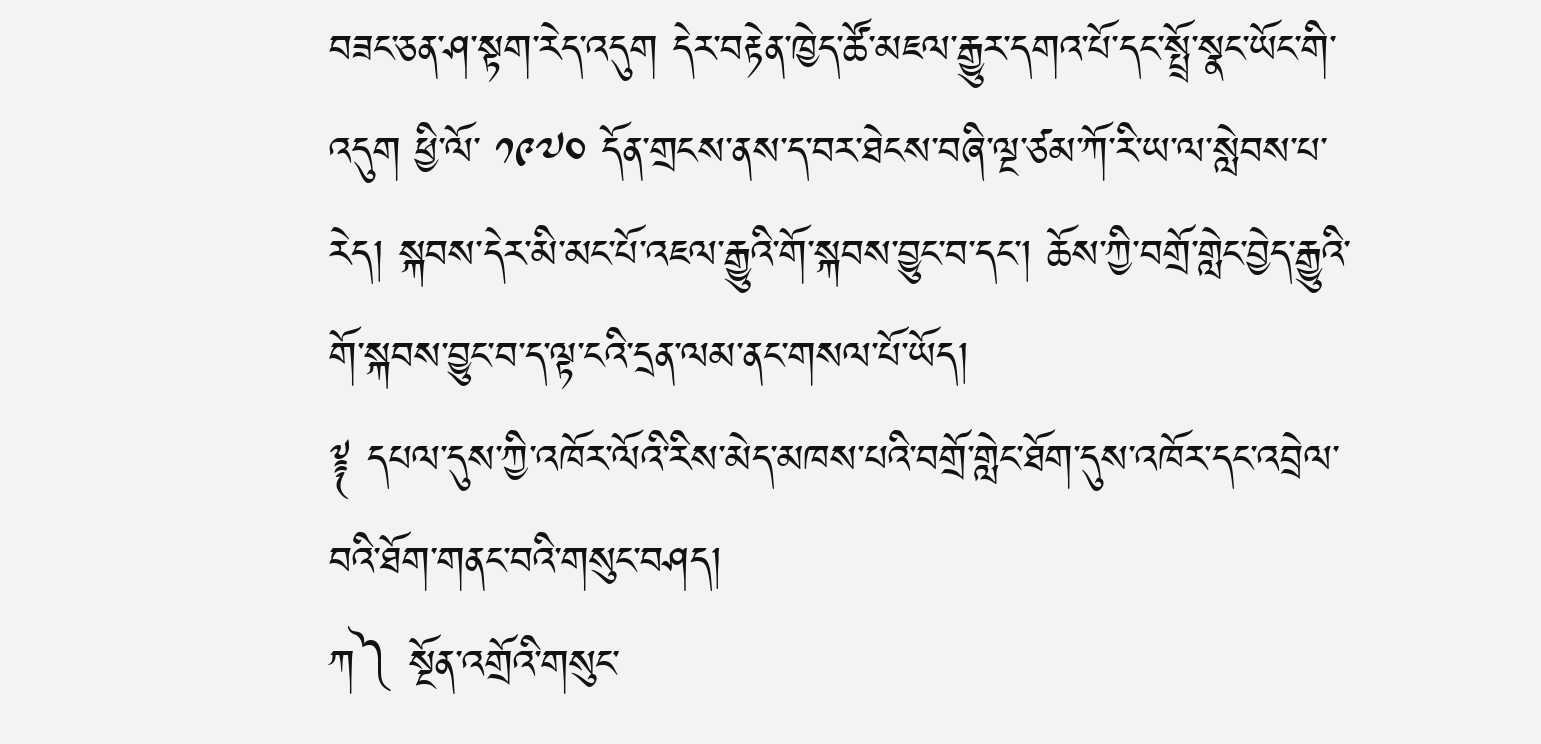བཟང་ཅན་ཤ་སྟག་རེད་འདུག དེར་བརྟེན་ཁྱེད་ཚོ་མཇལ་རྒྱུར་དགའ་པོ་དང་སྤྲོ་སྣང་ཡོང་གི་འདུག ཕྱི་ལོ་ ༡༩༧༠ དོན་གྲངས་ནས་ད་བར་ཐེངས་བཞི་ལྔ་ཙམ་ཀོ་རི་ཡ་ལ་སླེབས་པ་རེད། སྐབས་དེར་མི་མང་པོ་འཇལ་རྒྱུའི་གོ་སྐབས་བྱུང་བ་དང་། ཆོས་ཀྱི་བགྲོ་གླེང་བྱེད་རྒྱུའི་གོ་སྐབས་བྱུང་བ་ད་ལྟ་ངའི་དྲན་ལམ་ནང་གསལ་པོ་ཡོད།
༈ དཔལ་དུས་ཀྱི་འཁོར་ལོའི་རིས་མེད་མཁས་པའི་བགྲོ་གླེང་ཐོག་དུས་འཁོར་དང་འབྲེལ་བའི་ཐོག་གནང་བའི་གསུང་བཤད།
ཀ༽ སྔོན་འགྲོའི་གསུང་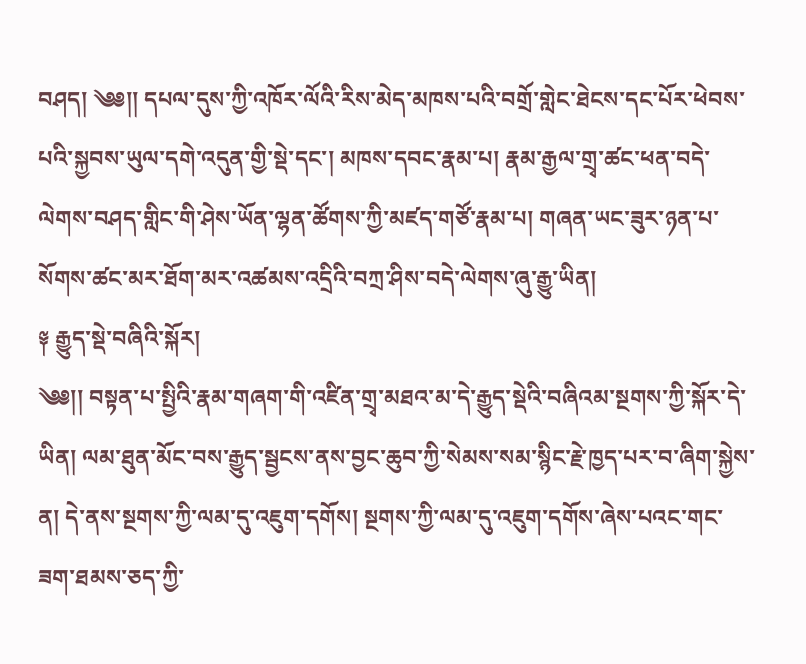བཤད། ༄༅།། དཔལ་དུས་ཀྱི་འཁོར་ལོའི་རིས་མེད་མཁས་པའི་བགྲོ་གླེང་ཐེངས་དང་པོར་ཕེབས་པའི་སྐྱབས་ཡུལ་དགེ་འདུན་གྱི་སྡེ་དང་། མཁས་དབང་རྣམ་པ། རྣམ་རྒྱལ་གྲྭ་ཚང་ཕན་བདེ་ལེགས་བཤད་གླིང་གི་ཤེས་ཡོན་ལྷན་ཚོགས་ཀྱི་མཛད་གཙོ་རྣམ་པ། གཞན་ཡང་ཟུར་ཉན་པ་སོགས་ཚང་མར་ཐོག་མར་འཚམས་འདྲིའི་བཀྲ་ཤིས་བདེ་ལེགས་ཞུ་རྒྱུ་ཡིན།
༈ རྒྱུད་སྡེ་བཞིའི་སྐོར།
༄༅།། བསྟན་པ་སྤྱིའི་རྣམ་གཞག་གི་འཛིན་གྲྭ་མཐའ་མ་དེ་རྒྱུད་སྡེའི་བཞིའམ་སྔགས་ཀྱི་སྐོར་དེ་ཡིན། ལམ་ཐུན་མོང་བས་རྒྱུད་སྦྱངས་ནས་བྱང་ཆུབ་ཀྱི་སེམས་སམ་སྙིང་རྗེ་ཁྱད་པར་བ་ཞིག་སྐྱེས་ན། དེ་ནས་སྔགས་ཀྱི་ལམ་དུ་འཇུག་དགོས། སྔགས་ཀྱི་ལམ་དུ་འཇུག་དགོས་ཞེས་པའང་གང་ཟག་ཐམས་ཅད་ཀྱི་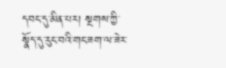དབང་དུ་མིན་པར། སྔགས་ཀྱི་སྣོད་དུ་རུང་བའི་གང་ཟག་ལ་ཟེར་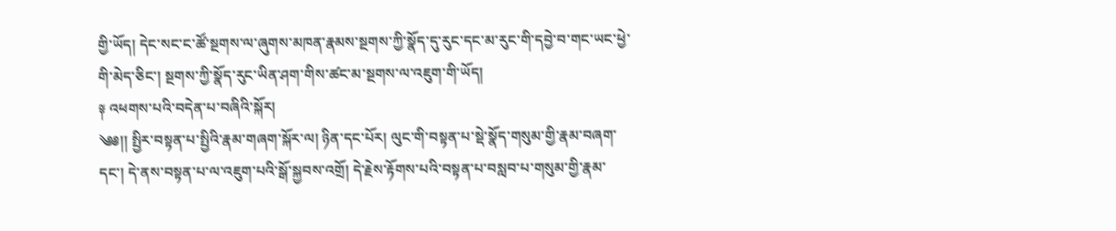གྱི་ཡོད། དེང་སང་ང་ཚོ་སྔགས་ལ་ཞུགས་མཁན་རྣམས་སྔགས་ཀྱི་སྣོད་དུ་རུང་དང་མ་རུང་གི་དབྱེ་བ་གང་ཡང་ཕྱེ་གི་མེད་ཅིང་། སྔགས་ཀྱི་སྣོད་རུང་ཡིན་ཤག་གིས་ཚང་མ་སྔགས་ལ་འཇུག་གི་ཡོད།
༈ འཕགས་པའི་བདེན་པ་བཞིའི་སྐོར།
༄༅།། སྤྱིར་བསྟན་པ་སྤྱིའི་རྣམ་གཞག་སྐོར་ལ། ཉིན་དང་པོར། ལུང་གི་བསྟན་པ་སྡེ་སྣོད་གསུམ་གྱི་རྣམ་བཞག་དང་། དེ་ནས་བསྟན་པ་ལ་འཇུག་པའི་སྒོ་སྐྱབས་འགྲོ། དེ་རྗེས་རྟོགས་པའི་བསྟན་པ་བསླབ་པ་གསུམ་གྱི་རྣམ་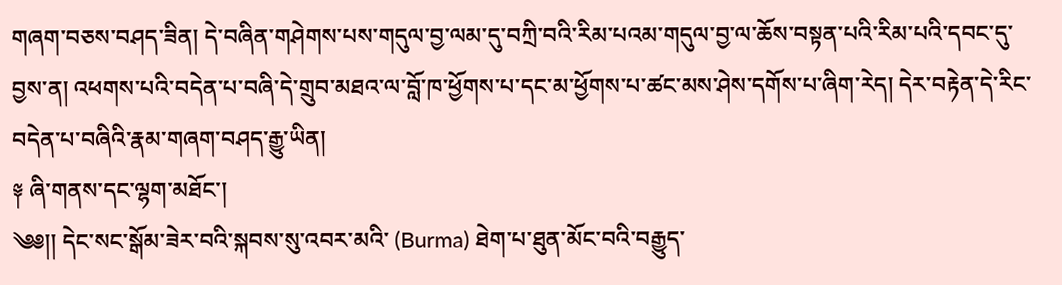གཞག་བཅས་བཤད་ཟིན། དེ་བཞིན་གཤེགས་པས་གདུལ་བྱ་ལམ་དུ་བཀྲི་བའི་རིམ་པའམ་གདུལ་བྱ་ལ་ཆོས་བསྟན་པའི་རིམ་པའི་དབང་དུ་བྱས་ན། འཕགས་པའི་བདེན་པ་བཞི་དེ་གྲུབ་མཐའ་ལ་བློ་ཁ་ཕྱོགས་པ་དང་མ་ཕྱོགས་པ་ཚང་མས་ཤེས་དགོས་པ་ཞིག་རེད། དེར་བརྟེན་དེ་རིང་བདེན་པ་བཞིའི་རྣམ་གཞག་བཤད་རྒྱུ་ཡིན།
༈ ཞི་གནས་དང་ལྷག་མཐོང་།
༄༅།། དེང་སང་སྒོམ་ཟེར་བའི་སྐབས་སུ་འབར་མའི་ (Burma) ཐེག་པ་ཐུན་མོང་བའི་བརྒྱུད་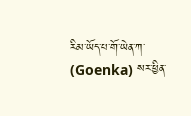རིམ་ཡོད་པ་གོ་ཡེན་ཀ་ (Goenka) སར་ཕྱིན་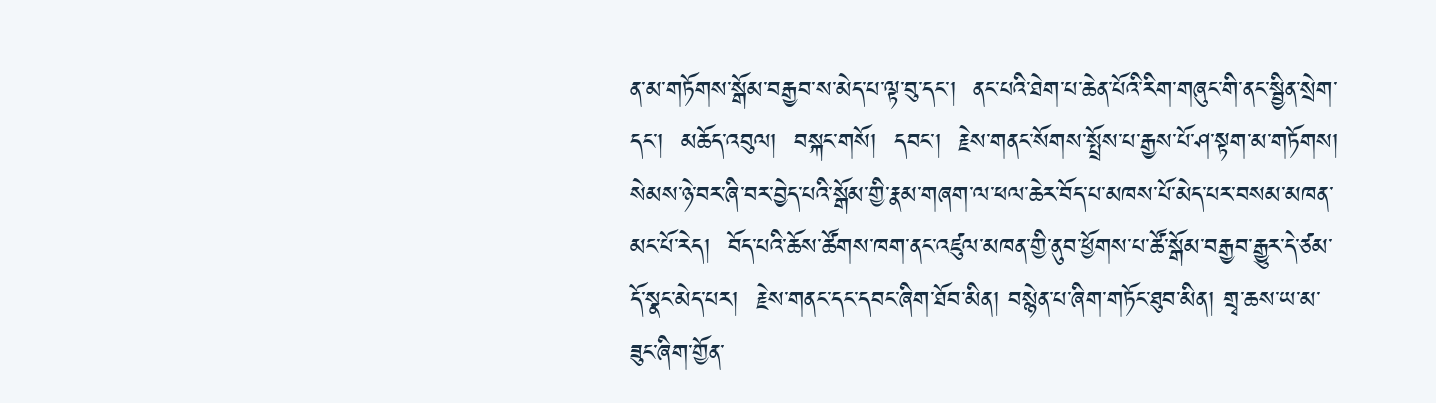ན་མ་གཏོགས་སྒོམ་བརྒྱབ་ས་མེད་པ་ལྟ་བུ་དང་།  ནང་པའི་ཐེག་པ་ཆེན་པོའི་རིག་གཞུང་གི་ནང་སྦྱིན་སྲེག་དང་།  མཆོད་འབུལ།  བསྐང་གསོ།  དབང་།  རྗེས་གནང་སོགས་སྤྲོས་པ་རྒྱས་པོ་ཤ་སྟག་མ་གཏོགས།   སེམས་ཉེ་བར་ཞི་བར་བྱེད་པའི་སྒོམ་གྱི་རྣམ་གཞག་ལ་ཕལ་ཆེར་བོད་པ་མཁས་པོ་མེད་པར་བསམ་མཁན་མང་པོ་རེད།  བོད་པའི་ཆོས་ཚོགས་ཁག་ནང་འཛུལ་མཁན་གྱི་ནུབ་ཕྱོགས་པ་ཚོ་སྒོམ་བརྒྱབ་རྒྱུར་དེ་ཙམ་དོ་སྣང་མེད་པར།  རྗེས་གནང་དང་དབང་ཞིག་ཐོབ་མིན། བསྙེན་པ་ཞིག་གཏོང་ཐུབ་མིན། གྲྭ་ཆས་ཡ་མ་ཟུང་ཞིག་གྱོན་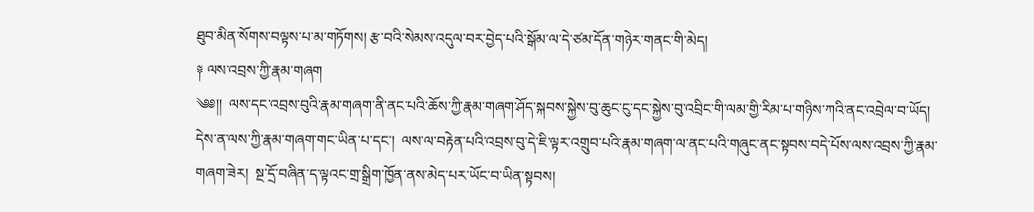ཐུབ་མིན་སོགས་བལྟས་པ་མ་གཏོགས། རྩ་བའི་སེམས་འདུལ་བར་བྱེད་པའི་སྒོམ་ལ་དེ་ཙམ་དོན་གཉེར་གནང་གི་མེད།
༈ ལས་འབྲས་ཀྱི་རྣམ་གཞག
༄༅།།  ལས་དང་འབྲས་བུའི་རྣམ་གཞག་ནི་ནང་པའི་ཆོས་ཀྱི་རྣམ་གཞག་ཤོད་སྐབས་སྐྱེས་བུ་ཆུང་ངུ་དང་སྐྱེས་བུ་འབྲིང་གི་ལམ་གྱི་རིམ་པ་གཉིས་ཀའི་ནང་འབྲེལ་བ་ཡོད།  དེས་ན་ལས་ཀྱི་རྣམ་གཞག་གང་ཡིན་པ་དང་།  ལས་ལ་བརྟེན་པའི་འབྲས་བུ་དེ་ཇི་ལྟར་འགྲུབ་པའི་རྣམ་གཞག་ལ་ནང་པའི་གཞུང་ནང་སྟབས་བདེ་པོས་ལས་འབྲས་ཀྱི་རྣམ་གཞག་ཟེར།  སྔ་དྲོ་བཞིན་ད་ལྟའང་གྲ་སྒྲིག་ཁྱོན་ནས་མེད་པར་ཡོང་བ་ཡིན་སྟབས།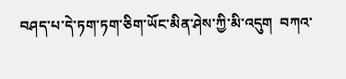བཤད་པ་དེ་ཏག་ཏག་ཅིག་ཡོང་མིན་ཤེས་ཀྱི་མི་འདུག  བཀའ་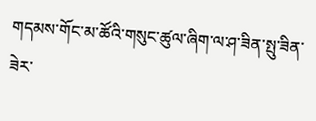གདམས་གོང་མ་ཚོའི་གསུང་ཚུལ་ཞིག་ལ་ཤ་ཟིན་སྤུ་ཟིན་ཟེར་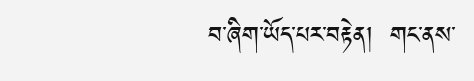བ་ཞིག་ཡོད་པར་བརྟེན།  གང་ནས་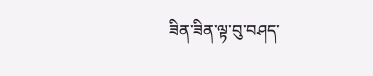ཟིན་ཟིན་ལྟ་བུ་བཤད་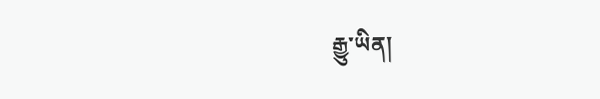རྒྱུ་ཡིན།